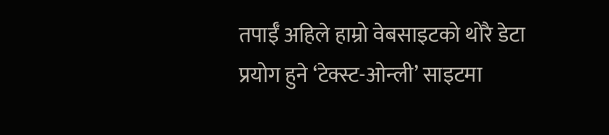तपाईँ अहिले हाम्रो वेबसाइटको थोरै डेटा प्रयोग हुने ‘टेक्स्ट-ओन्ली’ साइटमा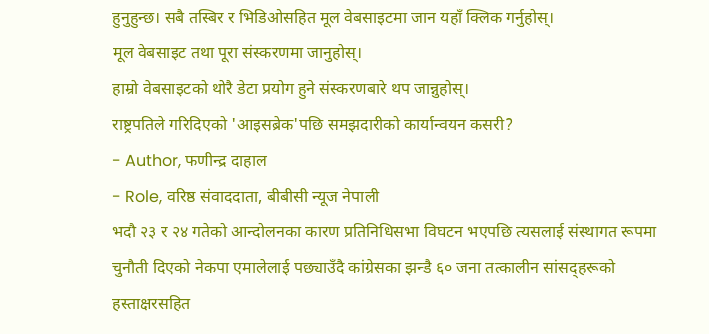हुनुहुन्छ। सबै तस्बिर र भिडिओसहित मूल वेबसाइटमा जान यहाँ क्लिक गर्नुहोस्।
मूल वेबसाइट तथा पूरा संस्करणमा जानुहोस्।
हाम्रो वेबसाइटको थोरै डेटा प्रयोग हुने संस्करणबारे थप जान्नुहोस्।
राष्ट्रपतिले गरिदिएको 'आइसब्रेक'पछि समझदारीको कार्यान्वयन कसरी?
- Author, फणीन्द्र दाहाल
- Role, वरिष्ठ संवाददाता, बीबीसी न्यूज नेपाली
भदौ २३ र २४ गतेको आन्दोलनका कारण प्रतिनिधिसभा विघटन भएपछि त्यसलाई संस्थागत रूपमा चुनौती दिएको नेकपा एमालेलाई पछ्याउँदै कांग्रेसका झन्डै ६० जना तत्कालीन सांसद्हरूको हस्ताक्षरसहित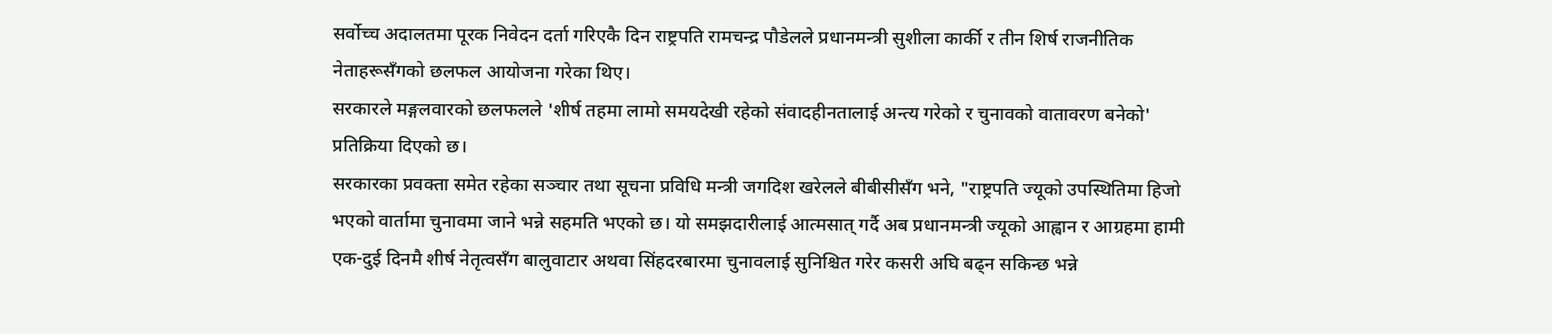सर्वोच्च अदालतमा पूरक निवेदन दर्ता गरिएकै दिन राष्ट्रपति रामचन्द्र पौडेलले प्रधानमन्त्री सुशीला कार्की र तीन शिर्ष राजनीतिक नेताहरूसँगको छलफल आयोजना गरेका थिए।
सरकारले मङ्गलवारको छलफलले 'शीर्ष तहमा लामो समयदेखी रहेको संवादहीनतालाई अन्त्य गरेको र चुनावको वातावरण बनेको' प्रतिक्रिया दिएको छ।
सरकारका प्रवक्ता समेत रहेका सञ्चार तथा सूचना प्रविधि मन्त्री जगदिश खरेलले बीबीसीसँग भने, "राष्ट्रपति ज्यूको उपस्थितिमा हिजो भएको वार्तामा चुनावमा जाने भन्ने सहमति भएको छ। यो समझदारीलाई आत्मसात् गर्दै अब प्रधानमन्त्री ज्यूको आह्वान र आग्रहमा हामी एक-दुई दिनमै शीर्ष नेतृत्वसँग बालुवाटार अथवा सिंहदरबारमा चुनावलाई सुनिश्चित गरेर कसरी अघि बढ्न सकिन्छ भन्ने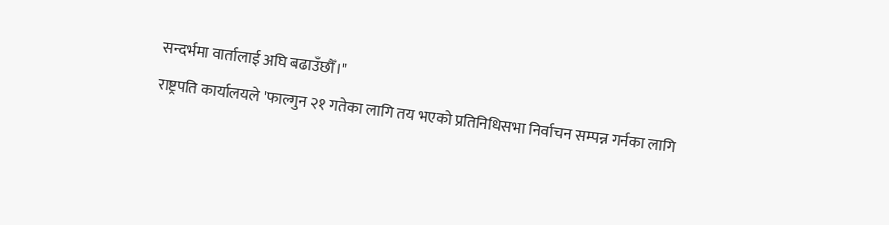सन्दर्भमा वार्तालाई अघि बढाउँछौँ।"
राष्ट्रपति कार्यालयले 'फाल्गुन २१ गतेका लागि तय भएको प्रतिनिधिसभा निर्वाचन सम्पन्न गर्नका लागि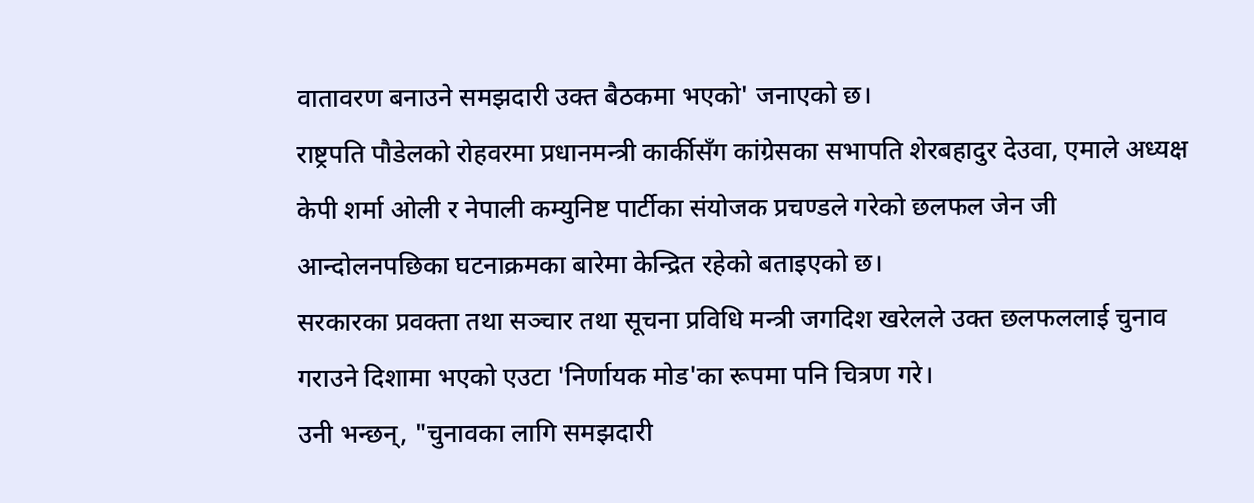वातावरण बनाउने समझदारी उक्त बैठकमा भएको' जनाएको छ।
राष्ट्रपति पौडेलको रोहवरमा प्रधानमन्त्री कार्कीसँग कांग्रेसका सभापति शेरबहादुर देउवा, एमाले अध्यक्ष केपी शर्मा ओली र नेपाली कम्युनिष्ट पार्टीका संयोजक प्रचण्डले गरेको छलफल जेन जी आन्दोलनपछिका घटनाक्रमका बारेमा केन्द्रित रहेको बताइएको छ।
सरकारका प्रवक्ता तथा सञ्चार तथा सूचना प्रविधि मन्त्री जगदिश खरेलले उक्त छलफललाई चुनाव गराउने दिशामा भएको एउटा 'निर्णायक मोड'का रूपमा पनि चित्रण गरे।
उनी भन्छन्, "चुनावका लागि समझदारी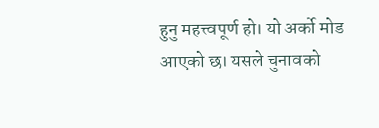हुनु महत्त्वपूर्ण हो। यो अर्को मोड आएको छ। यसले चुनावको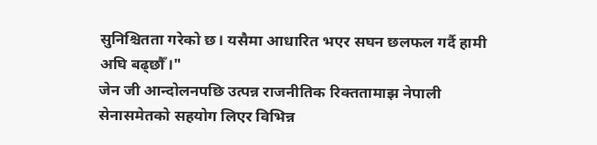सुनिश्चितता गरेको छ। यसैमा आधारित भएर सघन छलफल गर्दै हामी अघि बढ्छौँ।"
जेन जी आन्दोलनपछि उत्पन्न राजनीतिक रिक्ततामाझ नेपाली सेनासमेतको सहयोग लिएर विभिन्न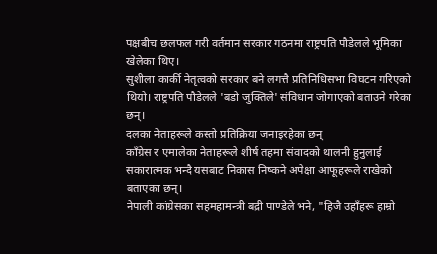पक्षबीच छलफल गरी वर्तमान सरकार गठनमा राष्ट्रपति पौडेलले भूमिका खेलेका थिए।
सुशीला कार्की नेतृत्वको सरकार बने लगत्तै प्रतिनिधिसभा विघटन गरिएको थियो। राष्ट्रपति पौडेलले 'बडो जुक्तिले' संविधान जोगाएको बताउने गरेका छन्।
दलका नेताहरूले कस्तो प्रतिक्रिया जनाइरहेका छन्
काँग्रेस र एमालेका नेताहरूले शीर्ष तहमा संवादको थालनी हुनुलाई सकारात्मक भन्दै यसबाट निकास निष्कने अपेक्षा आफूहरूले राखेको बताएका छन्।
नेपाली कांग्रेसका सहमहामन्त्री बद्री पाण्डेले भने, "हिजै उहाँहरू हाम्रो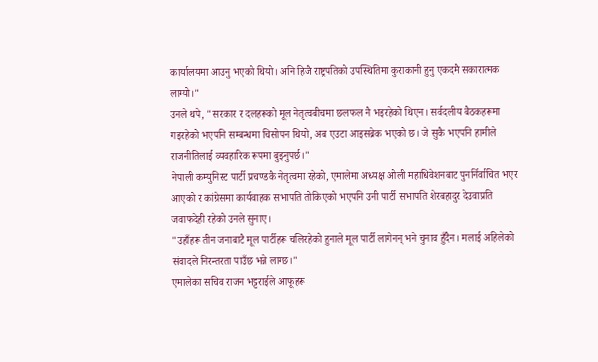कार्यालयमा आउनु भएको थियो। अनि हिजै राष्ट्रपतिको उपस्थितिमा कुराकानी हुनु एकदमै सकारात्मक लाग्यो।"
उनले थपे, "सरकार र दलहरूको मूल नेतृत्वबीचमा छलफल नै भइरहेको थिएन। सर्वदलीय बैठकहरूमा गइरहेको भएपनि सम्बन्धमा चिसोपन थियो, अब एउटा आइसब्रेक भएको छ। जे सुकै भएपनि हामीले राजनीतिलाई व्यवहारिक रूपमा बुझ्नुपर्छ।"
नेपाली कम्युनिस्ट पार्टी प्रचण्डकै नेतृत्वमा रहेको, एमालेमा अध्यक्ष ओली महाधिवेशनबाट पुनर्निर्वाचित भएर आएको र कांग्रेसमा कार्यवाहक सभापति तोकिएको भएपनि उनी पार्टी सभापति शेरबहादुर देउवाप्रति जवाफदेही रहेको उनले सुनाए।
"उहाँहरू तीन जनाबाटै मूल पार्टीहरू चलिरहेको हुनाले मूल पार्टी लागेनन् भने चुनाव हुँदैन। मलाई अहिलेको संवादले निरन्तरता पाउँछ भन्ने लाग्छ।"
एमालेका सचिव राजन भट्टराईले आफूहरू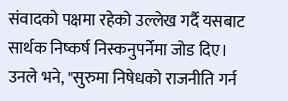संवादको पक्षमा रहेको उल्लेख गर्दै यसबाट सार्थक निष्कर्ष निस्कनुपर्नेमा जोड दिए।
उनले भने, "सुरुमा निषेधको राजनीति गर्न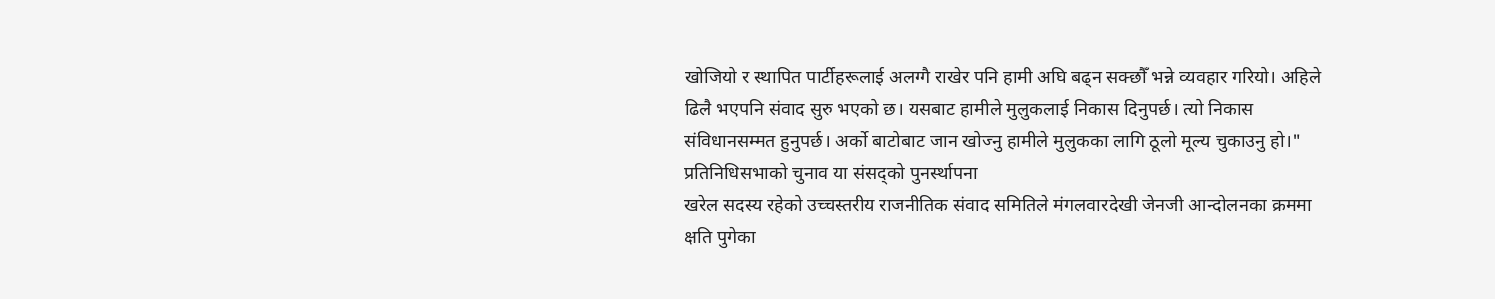खोजियो र स्थापित पार्टीहरूलाई अलग्गै राखेर पनि हामी अघि बढ्न सक्छौँ भन्ने व्यवहार गरियो। अहिले ढिलै भएपनि संवाद सुरु भएको छ। यसबाट हामीले मुलुकलाई निकास दिनुपर्छ। त्यो निकास संविधानसम्मत हुनुपर्छ। अर्को बाटोबाट जान खोज्नु हामीले मुलुकका लागि ठूलो मूल्य चुकाउनु हो।"
प्रतिनिधिसभाको चुनाव या संसद्को पुनर्स्थापना
खरेल सदस्य रहेको उच्चस्तरीय राजनीतिक संवाद समितिले मंगलवारदेखी जेनजी आन्दोलनका क्रममा क्षति पुगेका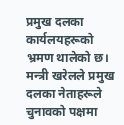प्रमुख दलका कार्यलयहरूको भ्रमण थालेको छ।
मन्त्री खरेलले प्रमुख दलका नेताहरूले चुनावको पक्षमा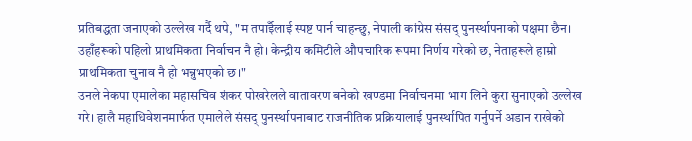प्रतिबद्धता जनाएको उल्लेख गर्दै थपे, "म तपाईँलाई स्पष्ट पार्न चाहन्छु, नेपाली कांग्रेस संसद् पुनर्स्थापनाको पक्षमा छैन। उहाँहरूको पहिलो प्राथमिकता निर्वाचन नै हो। केन्द्रीय कमिटीले औपचारिक रूपमा निर्णय गरेको छ, नेताहरूले हाम्रो प्राथमिकता चुनाव नै हो भन्नुभएको छ।"
उनले नेकपा एमालेका महासचिव शंकर पोखरेलले वातावरण बनेको खण्डमा निर्वाचनमा भाग लिने कुरा सुनाएको उल्लेख गरे। हालै महाधिवेशनमार्फत एमालेले संसद् पुनर्स्थापनाबाट राजनीतिक प्रक्रियालाई पुनर्स्थापित गर्नुपर्ने अडान राखेको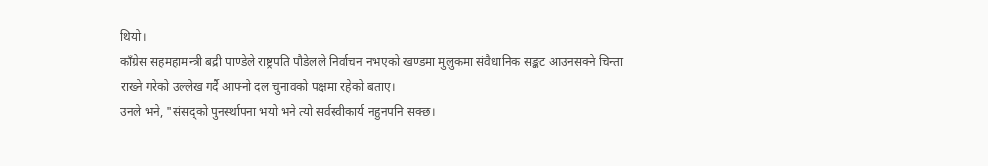थियो।
काँग्रेस सहमहामन्त्री बद्री पाण्डेले राष्ट्रपति पौडेलले निर्वाचन नभएको खण्डमा मुलुकमा संवैधानिक सङ्कट आउनसक्ने चिन्ता राख्ने गरेको उल्लेख गर्दै आफ्नो दल चुनावको पक्षमा रहेको बताए।
उनले भने, "संसद्को पुनर्स्थापना भयो भने त्यो सर्वस्वीकार्य नहुनपनि सक्छ।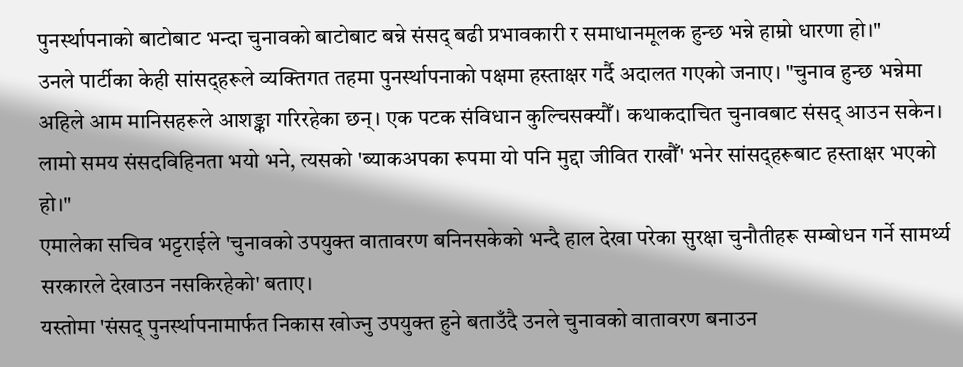पुनर्स्थापनाको बाटोबाट भन्दा चुनावको बाटोबाट बन्ने संसद् बढी प्रभावकारी र समाधानमूलक हुन्छ भन्ने हाम्रो धारणा हो।"
उनले पार्टीका केही सांसद्हरूले व्यक्तिगत तहमा पुनर्स्थापनाको पक्षमा हस्ताक्षर गर्दै अदालत गएको जनाए। "चुनाव हुन्छ भन्नेमा अहिले आम मानिसहरूले आशङ्का गरिरहेका छन्। एक पटक संविधान कुल्चिसक्यौँ। कथाकदाचित चुनावबाट संसद् आउन सकेन। लामो समय संसदविहिनता भयो भने, त्यसको 'ब्याकअपका रूपमा यो पनि मुद्दा जीवित राखौँ' भनेर सांसद्हरूबाट हस्ताक्षर भएको हो।"
एमालेका सचिव भट्टराईले 'चुनावको उपयुक्त वातावरण बनिनसकेको भन्दै हाल देखा परेका सुरक्षा चुनौतीहरू सम्बोधन गर्ने सामर्थ्य सरकारले देखाउन नसकिरहेको' बताए।
यस्तोमा 'संसद् पुनर्स्थापनामार्फत निकास खोज्नु उपयुक्त हुने बताउँदै उनले चुनावको वातावरण बनाउन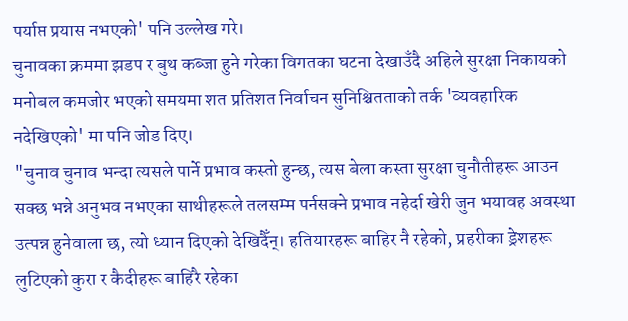पर्याप्त प्रयास नभएको' पनि उल्लेख गरे।
चुनावका क्रममा झडप र बुथ कब्जा हुने गरेका विगतका घटना देखाउँदै अहिले सुरक्षा निकायको मनोबल कमजोर भएको समयमा शत प्रतिशत निर्वाचन सुनिश्चितताको तर्क 'व्यवहारिक नदेखिएको' मा पनि जोड दिए।
"चुनाव चुनाव भन्दा त्यसले पार्ने प्रभाव कस्तो हुन्छ, त्यस बेला कस्ता सुरक्षा चुनौतीहरू आउन सक्छ भन्ने अनुभव नभएका साथीहरूले तलसम्म पर्नसक्ने प्रभाव नहेर्दा खेरी जुन भयावह अवस्था उत्पन्न हुनेवाला छ, त्यो ध्यान दिएको देखिदैँन्। हतियारहरू बाहिर नै रहेको, प्रहरीका ड्रेशहरू लुटिएको कुरा र कैदीहरू बाहिरै रहेका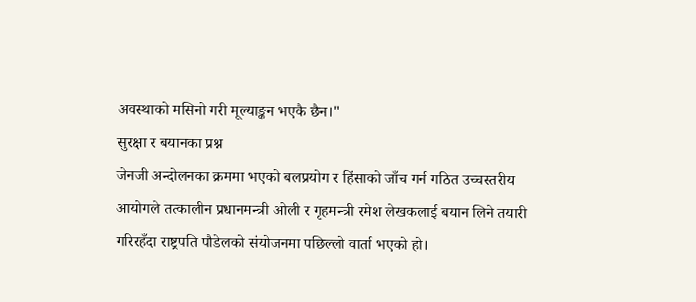अवस्थाको मसिनो गरी मूल्याङ्कन भएकै छैन।"
सुरक्षा र बयानका प्रश्न
जेनजी अन्दोलनका क्रममा भएको बलप्रयोग र हिंसाको जाँच गर्न गठित उच्चस्तरीय आयोगले तत्कालीन प्रधानमन्त्री ओली र गृहमन्त्री रमेश लेखकलाई बयान लिने तयारी गरिरहँदा राष्ट्रपति पौडेलको संयोजनमा पछिल्लो वार्ता भएको हो।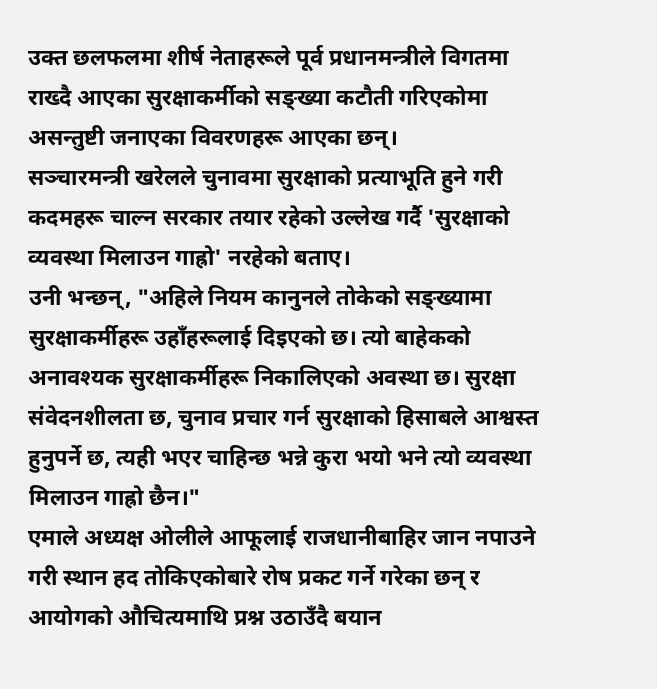उक्त छलफलमा शीर्ष नेताहरूले पूर्व प्रधानमन्त्रीले विगतमा राख्दै आएका सुरक्षाकर्मीको सङ्ख्या कटौती गरिएकोमा असन्तुष्टी जनाएका विवरणहरू आएका छन्।
सञ्चारमन्त्री खरेलले चुनावमा सुरक्षाको प्रत्याभूति हुने गरी कदमहरू चाल्न सरकार तयार रहेको उल्लेख गर्दै 'सुरक्षाको व्यवस्था मिलाउन गाह्रो' नरहेको बताए।
उनी भन्छन्, "अहिले नियम कानुनले तोकेको सङ्ख्यामा सुरक्षाकर्मीहरू उहाँहरूलाई दिइएको छ। त्यो बाहेकको अनावश्यक सुरक्षाकर्मीहरू निकालिएको अवस्था छ। सुरक्षा संवेदनशीलता छ, चुनाव प्रचार गर्न सुरक्षाको हिसाबले आश्वस्त हुनुपर्ने छ, त्यही भएर चाहिन्छ भन्ने कुरा भयो भने त्यो व्यवस्था मिलाउन गाह्रो छैन।"
एमाले अध्यक्ष ओलीले आफूलाई राजधानीबाहिर जान नपाउने गरी स्थान हद तोकिएकोबारे रोष प्रकट गर्ने गरेका छन् र आयोगको औचित्यमाथि प्रश्न उठाउँदै बयान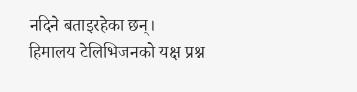नदिने बताइरहेका छन्।
हिमालय टेलिभिजनको यक्ष प्रश्न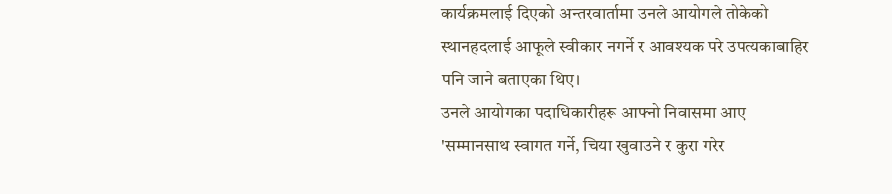कार्यक्रमलाई दिएको अन्तरवार्तामा उनले आयोगले तोकेको स्थानहदलाई आफूले स्वीकार नगर्ने र आवश्यक परे उपत्यकाबाहिर पनि जाने बताएका थिए।
उनले आयोगका पदाधिकारीहरू आफ्नो निवासमा आए 'सम्मानसाथ स्वागत गर्ने, चिया खुवाउने र कुरा गरेर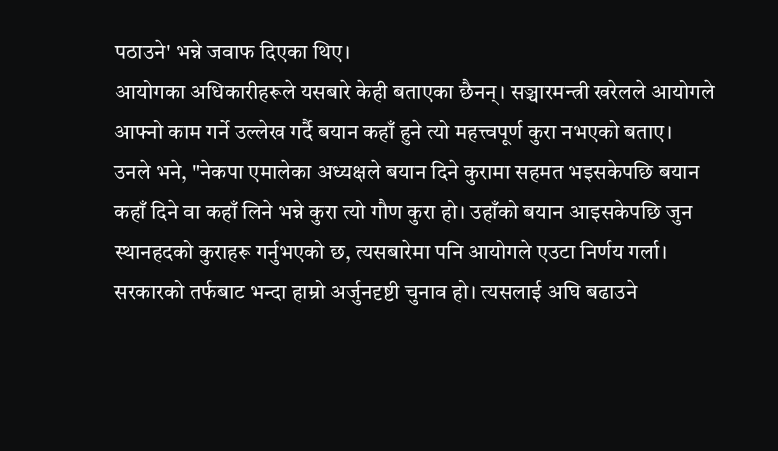पठाउने' भन्ने जवाफ दिएका थिए।
आयोगका अधिकारीहरूले यसबारे केही बताएका छैनन्। सञ्चारमन्त्री खरेलले आयोगले आफ्नो काम गर्ने उल्लेख गर्दै बयान कहाँ हुने त्यो महत्त्वपूर्ण कुरा नभएको बताए।
उनले भने, "नेकपा एमालेका अध्यक्षले बयान दिने कुरामा सहमत भइसकेपछि बयान कहाँ दिने वा कहाँ लिने भन्ने कुरा त्यो गौण कुरा हो। उहाँको बयान आइसकेपछि जुन स्थानहदको कुराहरू गर्नुभएको छ, त्यसबारेमा पनि आयोगले एउटा निर्णय गर्ला। सरकारको तर्फबाट भन्दा हाम्रो अर्जुनदृष्टी चुनाव हो। त्यसलाई अघि बढाउने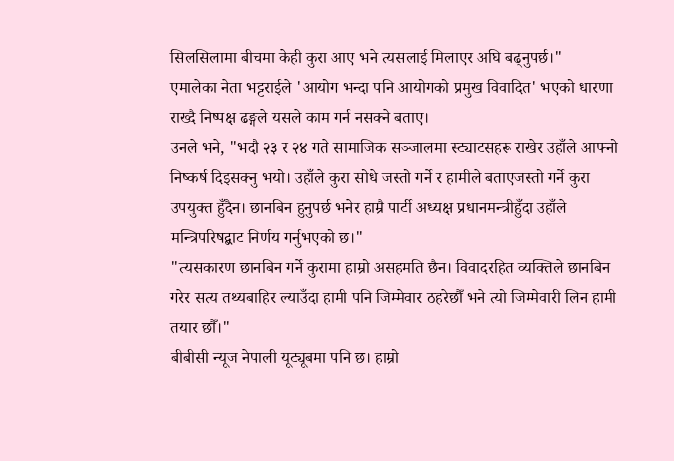सिलसिलामा बीचमा केही कुरा आए भने त्यसलाई मिलाएर अघि बढ्नुपर्छ।"
एमालेका नेता भट्टराईले 'आयोग भन्दा पनि आयोगको प्रमुख विवादित' भएको धारणा राख्दै निष्पक्ष ढङ्गले यसले काम गर्न नसक्ने बताए।
उनले भने, "भदौ २३ र २४ गते सामाजिक सञ्जालमा स्ट्याटसहरू राखेर उहाँले आफ्नो निष्कर्ष दिइसक्नु भयो। उहाँले कुरा सोधे जस्तो गर्ने र हामीले बताएजस्तो गर्ने कुरा उपयुक्त हुँदैन। छानबिन हुनुपर्छ भनेर हाम्रै पार्टी अध्यक्ष प्रधानमन्त्रीहुँदा उहाँले मन्त्रिपरिषद्बाट निर्णय गर्नुभएको छ।"
"त्यसकारण छानबिन गर्ने कुरामा हाम्रो असहमति छैन। विवादरहित व्यक्तिले छानबिन गरेर सत्य तथ्यबाहिर ल्याउँदा हामी पनि जिम्मेवार ठहरेछौँ भने त्यो जिम्मेवारी लिन हामी तयार छौँ।"
बीबीसी न्यूज नेपाली यूट्यूबमा पनि छ। हाम्रो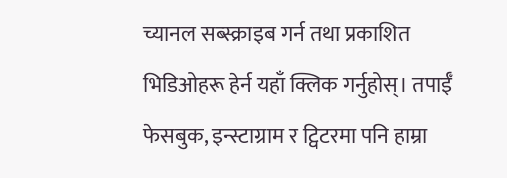च्यानल सब्स्क्राइब गर्न तथा प्रकाशित भिडिओहरू हेर्न यहाँ क्लिक गर्नुहोस्। तपाईँ फेसबुक, इन्स्टाग्राम र ट्विटरमा पनि हाम्रा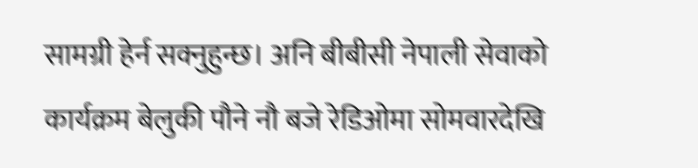सामग्री हेर्न सक्नुहुन्छ। अनि बीबीसी नेपाली सेवाको कार्यक्रम बेलुकी पौने नौ बजे रेडिओमा सोमवारदेखि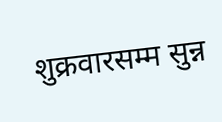शुक्रवारसम्म सुन्न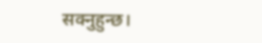सक्नुहुन्छ।